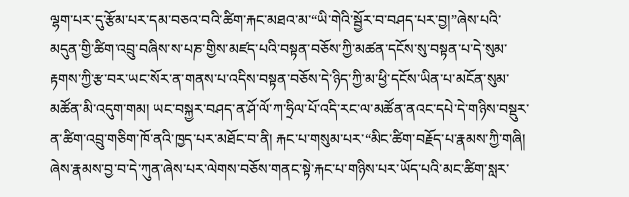ལྷག་པར་དུ་རྩོམ་པར་དམ་བཅའ་བའི་ཚིག་རྐང་མཐའ་མ་“ཡི་གེའི་སྦྱོར་བ་བཤད་པར་བྱ།”ཞེས་པའི་མདུན་གྱི་ཚིག་འབྲུ་བཞིས་ས་པཎ་གྱིས་མཛད་པའི་བསྟན་བཅོས་ཀྱི་མཚན་དངོས་སུ་བསྟན་པ་དེ་སུམ་རྟགས་ཀྱི་རྩ་བར་ཡང་སོར་ན་གནས་པ་འདིས་བསྟན་བཅོས་དེ་ཉིད་ཀྱི་མ་ཕྱི་དངོས་ཡིན་པ་མངོན་སུམ་མཚོན་མི་འདུག་གམ། ཡང་བསྐྱར་བཤད་ན་ཤོ་ལོ་ཀ་ཧྲིལ་པོ་འདི་རང་ལ་མཚོན་ནའང་དཔེ་དེ་གཉིས་བསྡུར་ན་ཚིག་འབྲུ་གཅིག་ཁོ་ནའི་ཁྱད་པར་མཐོང་བ་ནི། རྐང་པ་གསུམ་པར་“མིང་ཚིག་བརྗོད་པ་རྣམས་ཀྱི་གཞི། ཞེས་རྣམས་བྱ་བ་དེ་ཀུན་ཞེས་པར་ལེགས་བཅོས་གནང་སྟེ་རྐང་པ་གཉིས་པར་ཡོད་པའི་མང་ཚིག་སླར་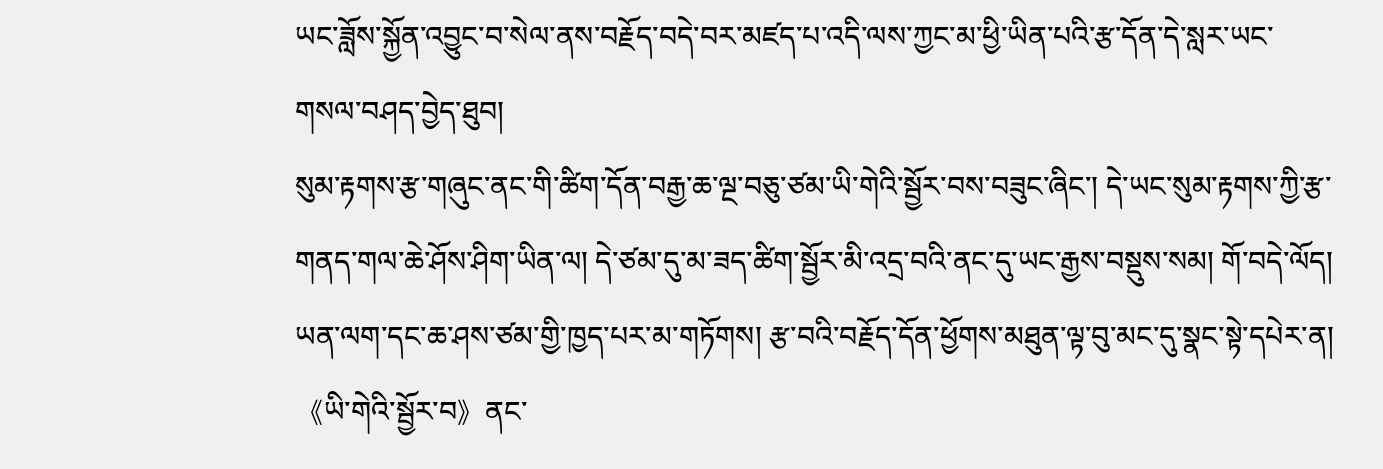ཡང་ཟློས་སྐྱོན་འབྱུང་བ་སེལ་ནས་བརྗོད་བདེ་བར་མཛད་པ་འདི་ལས་ཀྱང་མ་ཕྱི་ཡིན་པའི་རྩ་དོན་དེ་སླར་ཡང་གསལ་བཤད་བྱེད་ཐུབ།
སུམ་རྟགས་རྩ་གཞུང་ནང་གི་ཚིག་དོན་བརྒྱ་ཆ་ལྔ་བཅུ་ཙམ་ཡི་གེའི་སྦྱོར་བས་བཟུང་ཞིང་། དེ་ཡང་སུམ་རྟགས་ཀྱི་རྩ་གནད་གལ་ཆེ་ཤོས་ཤིག་ཡིན་ལ། དེ་ཙམ་དུ་མ་ཟད་ཚིག་སྦྱོར་མི་འདྲ་བའི་ནང་དུ་ཡང་རྒྱས་བསྡུས་སམ། གོ་བདེ་ལོད། ཡན་ལག་དང་ཆ་ཤས་ཙམ་གྱི་ཁྱད་པར་མ་གཏོགས། རྩ་བའི་བརྗོད་དོན་ཕྱོགས་མཐུན་ལྟ་བུ་མང་དུ་སྣང་སྟེ་དཔེར་ན།《ཡི་གེའི་སྦྱོར་བ》ནང་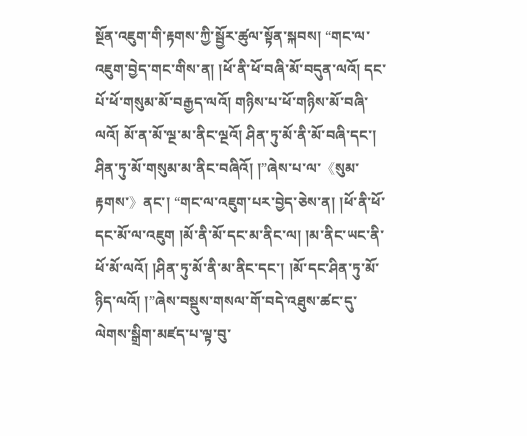སྔོན་འཇུག་གི་རྟགས་ཀྱི་སྦྱོར་ཚུལ་སྟོན་སྐབས། “གང་ལ་འཇུག་བྱེད་གང་གིས་ན། །ཕོ་ནི་ཕོ་བཞི་མོ་བདུན་ལའོ། དང་པོ་ཕོ་གསུམ་མོ་བརྒྱད་ལའོ། གཉིས་པ་ཕོ་གཉིས་མོ་བཞི་ལའོ། མོ་ན་མོ་ལྔ་མ་ནིང་ལྔའོ། ཤིན་ཏུ་མོ་ནི་མོ་བཞི་དང་། ཤིན་ཏུ་མོ་གསུམ་མ་ནིང་བཞིའོ། །”ཞེས་པ་ལ་《སུམ་རྟགས་》ནང་། “གང་ལ་འཇུག་པར་བྱེད་ཅེས་ན། །ཕོ་ནི་ཕོ་དང་མོ་ལ་འཇུག །མོ་ནི་མོ་དང་མ་ནིང་ལ། །མ་ནིང་ཡང་ནི་ཕོ་མོ་ལའོ། །ཤིན་ཏུ་མོ་ནི་མ་ནིང་དང་། །མོ་དང་ཤིན་ཏུ་མོ་ཉིད་ལའོ། །”ཞེས་བསྡུས་གསལ་གོ་བདེ་འཐུས་ཚང་དུ་ལེགས་སྒྲིག་མཛད་པ་ལྟ་བུ་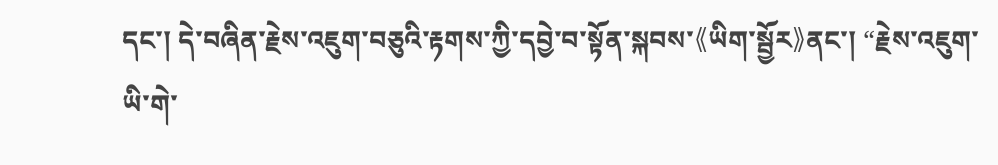དང་། དེ་བཞིན་རྗེས་འཇུག་བཅུའི་རྟགས་ཀྱི་དབྱེ་བ་སྟོན་སྐབས་《ཡིག་སྦྱོར》ནང་། “རྗེས་འཇུག་ཡི་གེ་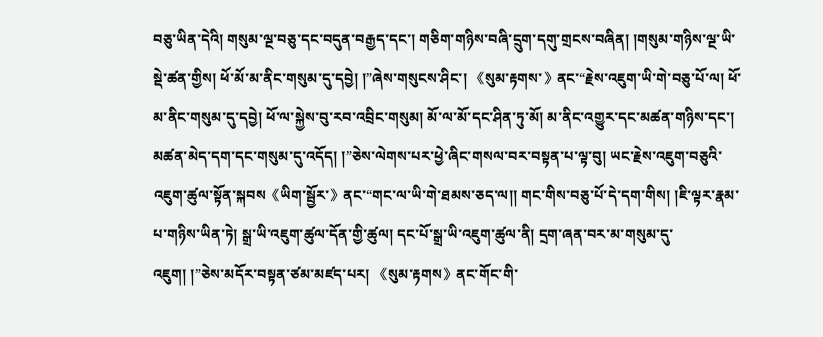བཅུ་ཡིན་དེའི། གསུམ་ལྔ་བཅུ་དང་བདུན་བརྒྱད་དང་། གཅིག་གཉིས་བཞི་དྲུག་དགུ་གྲངས་བཞིན། །གསུམ་གཉིས་ལྔ་ཡི་སྡེ་ཚན་གྱིས། ཕོ་མོ་མ་ནིང་གསུམ་དུ་དབྱེ། །”ཞེས་གསུངས་ཤིང་། 《སུམ་རྟགས་》ནང་“རྗེས་འཇུག་ཡི་གེ་བཅུ་པོ་ལ། ཕོ་མ་ནིང་གསུམ་དུ་དབྱེ། ཕོ་ལ་སྐྱེས་བུ་རབ་འབྲིང་གསུམ། མོ་ལ་མོ་དང་ཤིན་ཏུ་མོ། མ་ནིང་འགྱུར་དང་མཚན་གཉིས་དང་། མཚན་མེད་དག་དང་གསུམ་དུ་འདོད། །”ཅེས་ལེགས་པར་ཕྱེ་ཞིང་གསལ་བར་བསྟན་པ་ལྟ་བུ། ཡང་རྗེས་འཇུག་བཅུའི་འཇུག་ཚུལ་སྟོན་སྐབས《ཡིག་སྦྱོར་》ནང་“གང་ལ་ཡི་གེ་ཐམས་ཅད་ལ།། གང་གིས་བཅུ་པོ་དེ་དག་གིས། །ཇི་ལྟར་རྣམ་པ་གཉིས་ཡིན་ཏེ། སྒྲ་ཡི་འཇུག་ཚུལ་དོན་གྱི་ཚུལ། དང་པོ་སྒྲ་ཡི་འཇུག་ཚུལ་ནི། དྲག་ཞན་བར་མ་གསུམ་དུ་འཇུག། །”ཅེས་མདོར་བསྟན་ཙམ་མཛད་པར། 《སུམ་རྟགས》ནང་གོང་གི་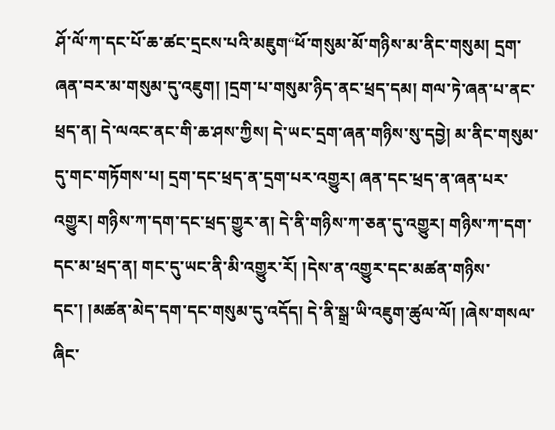ཤོ་ལོ་ཀ་དང་པོ་ཆ་ཚང་དྲངས་པའི་མཇུག“ཕོ་གསུམ་མོ་གཉིས་མ་ནིང་གསུམ། དྲག་ཞན་བར་མ་གསུམ་དུ་འཇུག། །དྲག་པ་གསུམ་ཉིད་ནང་ཕྲད་དམ། གལ་ཏེ་ཞན་པ་ནང་ཕྲད་ན། དེ་ལའང་ནང་གི་ཆ་ཤས་ཀྱིས། དེ་ཡང་དྲག་ཞན་གཉིས་སུ་དབྱེ། མ་ནིང་གསུམ་དུ་གང་གཏོགས་པ། དྲག་དང་ཕྲད་ན་དྲག་པར་འགྱུར། ཞན་དང་ཕྲད་ན་ཞན་པར་འགྱུར། གཉིས་ཀ་དག་དང་ཕྲད་གྱུར་ན། དེ་ནི་གཉིས་ཀ་ཅན་དུ་འགྱུར། གཉིས་ཀ་དག་དང་མ་ཕྲད་ན། གང་དུ་ཡང་ནི་མི་འགྱུར་རོ། །དེས་ན་འགྱུར་དང་མཚན་གཉིས་དང་། །མཚན་མེད་དག་དང་གསུམ་དུ་འདོད། དེ་ནི་སྒྲ་ཡི་འཇུག་ཚུལ་ལོ། །ཞེས་གསལ་ཞིང་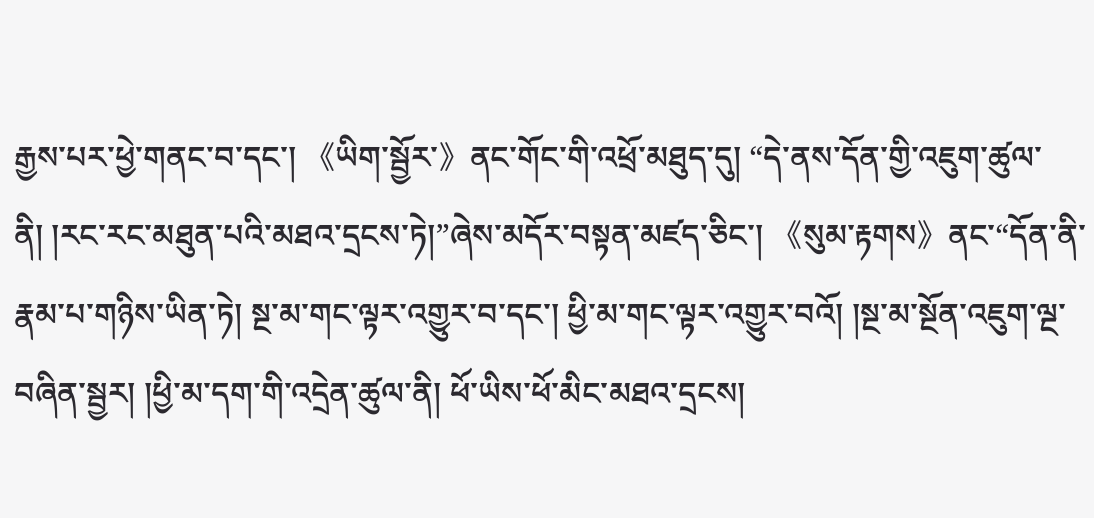རྒྱས་པར་ཕྱེ་གནང་བ་དང་། 《ཡིག་སྦྱོར་》ནང་གོང་གི་འཕྲོ་མཐུད་དུ། “དེ་ནས་དོན་གྱི་འཇུག་ཚུལ་ནི། །རང་རང་མཐུན་པའི་མཐའ་དྲངས་ཏེ།”ཞེས་མདོར་བསྟན་མཛད་ཅིང་། 《སུམ་རྟགས》ནང་“དོན་ནི་རྣམ་པ་གཉིས་ཡིན་ཏེ། སྔ་མ་གང་ལྟར་འགྱུར་བ་དང་། ཕྱི་མ་གང་ལྟར་འགྱུར་བའོ། །སྔ་མ་སྔོན་འཇུག་ལྔ་བཞིན་སྦྱར། །ཕྱི་མ་དག་གི་འདྲེན་ཚུལ་ནི། ཕོ་ཡིས་ཕོ་མིང་མཐའ་དྲངས།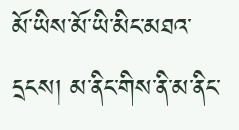མོ་ཡིས་མོ་ཡི་མིང་མཐའ་དྲངས། མ་ནིང་གིས་ནི་མ་ནིང་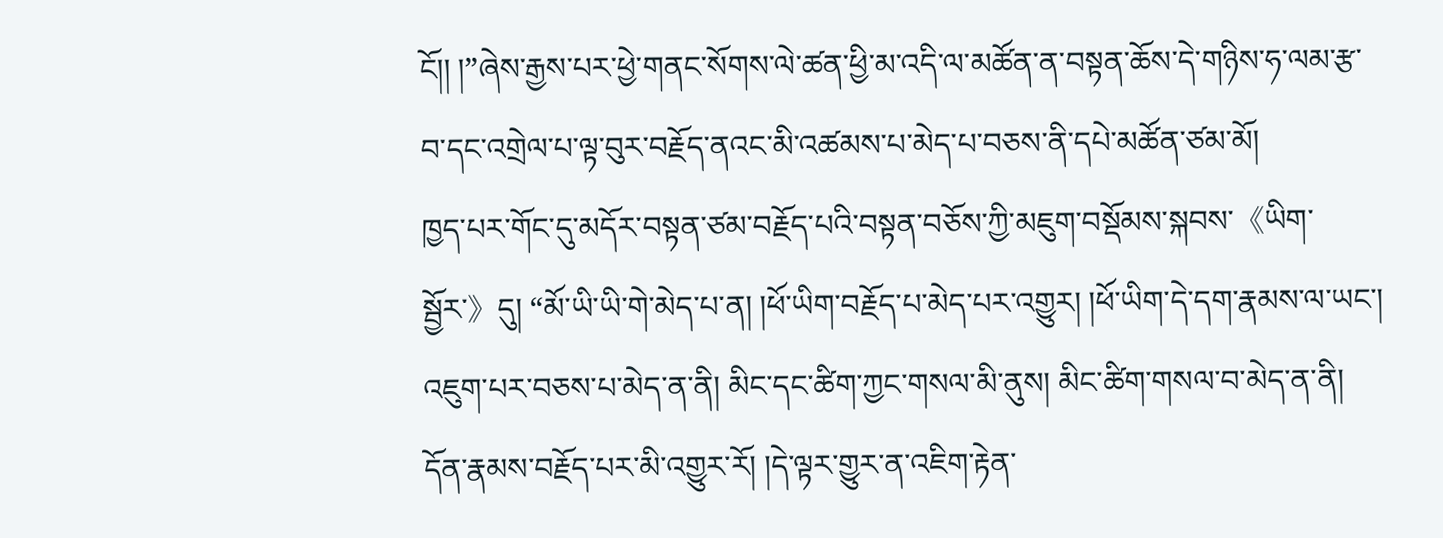ངོ།། །”ཞེས་རྒྱས་པར་ཕྱེ་གནང་སོགས་ལེ་ཚན་ཕྱི་མ་འདི་ལ་མཚོན་ན་བསྟན་ཆོས་དེ་གཉིས་ཧ་ལམ་རྩ་བ་དང་འགྲེལ་པ་ལྟ་བུར་བརྗོད་ནའང་མི་འཚམས་པ་མེད་པ་བཅས་ནི་དཔེ་མཚོན་ཙམ་མོ།
ཁྱད་པར་གོང་དུ་མདོར་བསྟན་ཙམ་བརྗོད་པའི་བསྟན་བཅོས་ཀྱི་མཇུག་བསྡོམས་སྐབས་《ཡིག་སྦྱོར་》དུ། “མོ་ཡི་ཡི་གེ་མེད་པ་ན། །ཕོ་ཡིག་བརྗོད་པ་མེད་པར་འགྱུར། །ཕོ་ཡིག་དེ་དག་རྣམས་ལ་ཡང་། འཇུག་པར་བཅས་པ་མེད་ན་ནི། མིང་དང་ཚིག་ཀྱང་གསལ་མི་ནུས། མིང་ཚིག་གསལ་བ་མེད་ན་ནི། དོན་རྣམས་བརྗོད་པར་མི་འགྱུར་རོ། །དེ་ལྟར་གྱུར་ན་འཇིག་རྟེན་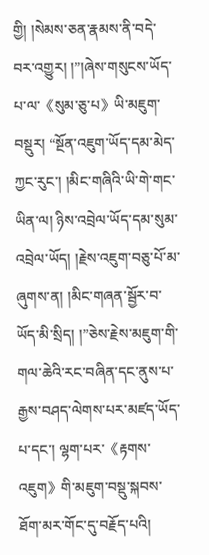གྱི། །སེམས་ཅན་རྣམས་ནི་བདེ་བར་འགྱུར། །”།ཞེས་གསུངས་ཡོད་པ་ལ་《སུམ་ཅུ་པ》ཡི་མཇུག་བསྡུར། “སྔོན་འཇུག་ཡོད་དམ་མེད་ཀྱང་རུང་། །མིང་གཞིའི་ཡི་གེ་གང་ཡིན་ལ། ཉིས་འབྲེལ་ཡོད་དམ་སུམ་འབྲེལ་ཡོད། །རྗེས་འཇུག་བཅུ་པོ་མ་ཞུགས་ན། །མིང་གཞན་སྦྱོར་བ་ཡོད་མི་སྲིད། །”ཅེས་རྗེས་མཇུག་གི་གལ་ཆེའི་རང་བཞིན་དང་ནུས་པ་རྒྱས་བཤད་ལེགས་པར་མཛད་ཡོད་པ་དང་། ལྷག་པར་《རྟགས་འཇུག》གི་མཇུག་བསྡུ་སྐབས་ཐོག་མར་གོང་དུ་བརྗོད་པའི།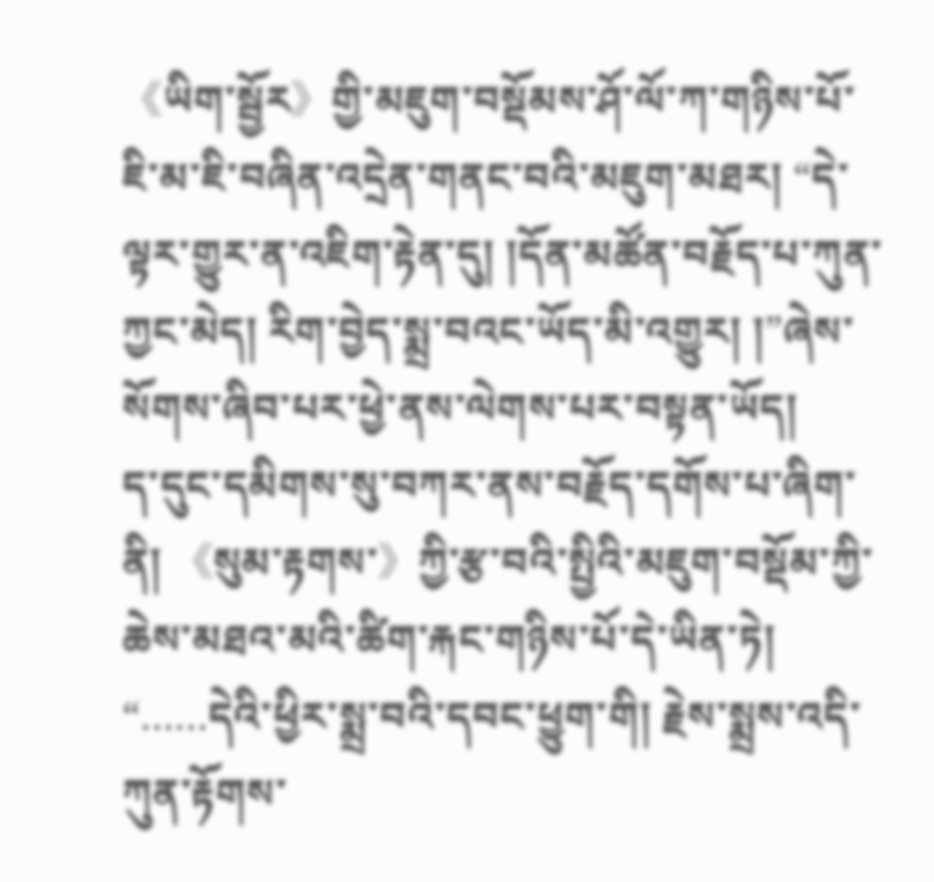《ཡིག་སྦྱོར》གྱི་མཇུག་བསྡོམས་ཤོ་ལོ་ཀ་གཉིས་པོ་ཇི་མ་ཇི་བཞིན་འདྲེན་གནང་བའི་མཇུག་མཐར། “དེ་ལྟར་གྱུར་ན་འཇིག་རྟེན་དུ། །དོན་མཚོན་བརྗོད་པ་ཀུན་ཀྱང་མེད། རིག་བྱེད་སྨྲ་བའང་ཡོད་མི་འགྱུར། །”ཞེས་སོགས་ཞིབ་པར་ཕྱེ་ནས་ལེགས་པར་བསྟན་ཡོད།
ད་དུང་དམིགས་སུ་བཀར་ནས་བརྗོད་དགོས་པ་ཞིག་ནི། 《སུམ་རྟགས་》ཀྱི་རྩ་བའི་སྤྱིའི་མཇུག་བསྡོམ་ཀྱི་ཆེས་མཐའ་མའི་ཚིག་རྐང་གཉིས་པོ་དེ་ཡིན་ཏེ། “……དེའི་ཕྱིར་སྨྲ་བའི་དབང་ཕྱུག་གི། རྗེས་སྨྲས་འདི་ཀུན་རྟོགས་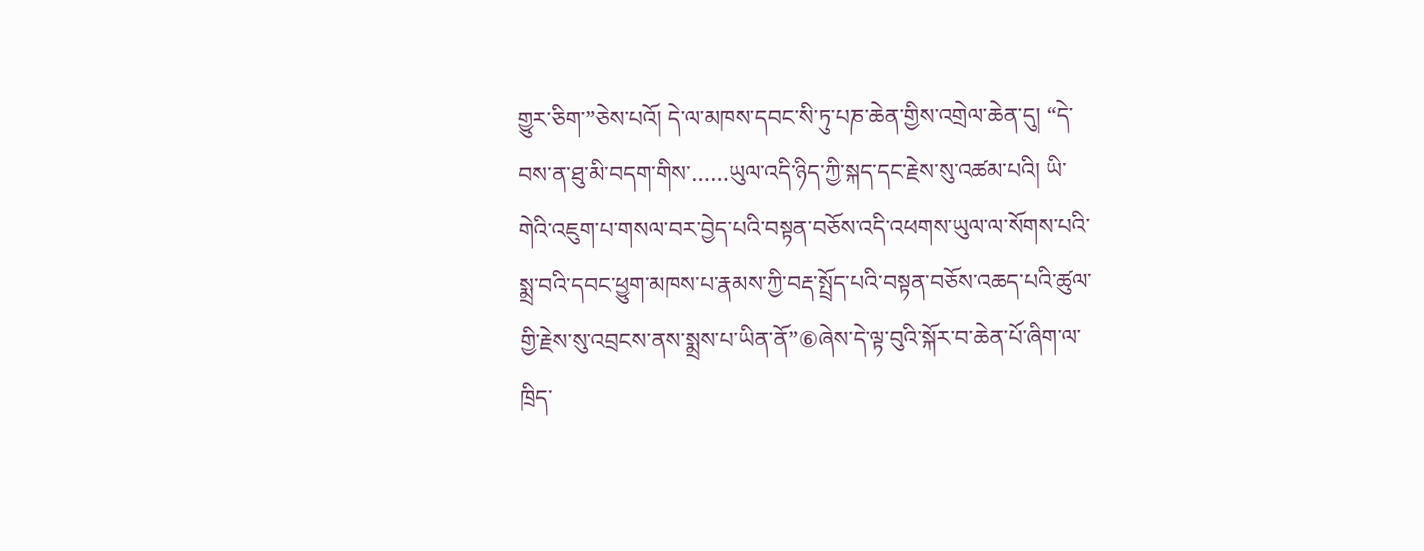གྱུར་ཅིག་”ཅེས་པའོ། དེ་ལ་མཁས་དབང་སི་ཏུ་པཎ་ཆེན་གྱིས་འགྲེལ་ཆེན་དུ། “དེ་བས་ན་ཐུ་མི་བདག་གིས་……ཡུལ་འདི་ཉིད་ཀྱི་སྐད་དང་རྗེས་སུ་འཚམ་པའི། ཡི་གེའི་འཇུག་པ་གསལ་བར་བྱེད་པའི་བསྟན་བཅོས་འདི་འཕགས་ཡུལ་ལ་སོགས་པའི་སྨྲ་བའི་དབང་ཕྱུག་མཁས་པ་རྣམས་ཀྱི་བརྡ་སྤྲོད་པའི་བསྟན་བཅོས་འཆད་པའི་ཚུལ་གྱི་རྗེས་སུ་འབྲངས་ནས་སྨྲས་པ་ཡིན་ནོ”⑥ཞེས་དེ་ལྟ་བུའི་སྐོར་བ་ཆེན་པོ་ཞིག་ལ་ཁྲིད་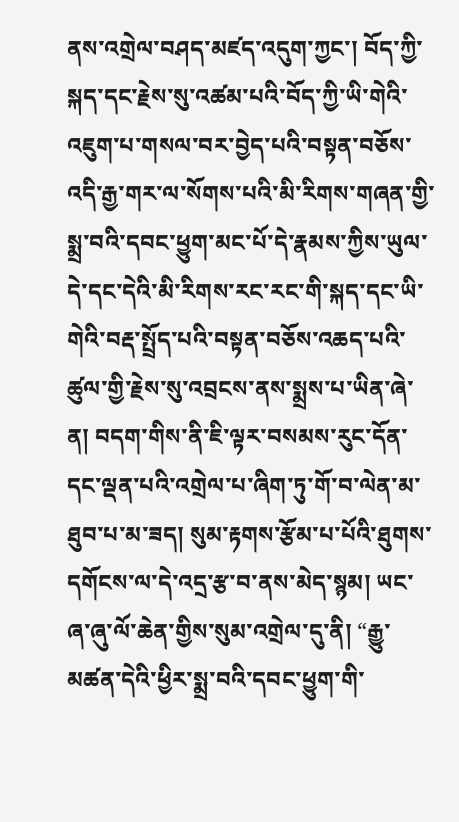ནས་འགྲེལ་བཤད་མཛད་འདུག་ཀྱང་། བོད་ཀྱི་སྐད་དང་རྗེས་སུ་འཚམ་པའི་བོད་ཀྱི་ཡི་གེའི་འཇུག་པ་གསལ་བར་བྱེད་པའི་བསྟན་བཅོས་འདི་རྒྱ་གར་ལ་སོགས་པའི་མི་རིགས་གཞན་གྱི་སྨྲ་བའི་དབང་ཕྱུག་མང་པོ་དེ་རྣམས་ཀྱིས་ཡུལ་དེ་དང་དེའི་མི་རིགས་རང་རང་གི་སྐད་དང་ཡི་གེའི་བརྡ་སྤྲོད་པའི་བསྟན་བཅོས་འཆད་པའི་ཚུལ་གྱི་རྗེས་སུ་འབྲངས་ནས་སྨྲས་པ་ཡིན་ཞེ་ན། བདག་གིས་ནི་ཇི་ལྟར་བསམས་རུང་དོན་དང་ལྡན་པའི་འགྲེལ་པ་ཞིག་ཏུ་གོ་བ་ལེན་མ་ཐུབ་པ་མ་ཟད། སུམ་རྟགས་རྩོམ་པ་པོའི་ཐུགས་དགོངས་ལ་དེ་འདྲ་རྩ་བ་ནས་མེད་སྙམ། ཡང་ཞ་ཞུ་ལོ་ཆེན་གྱིས་སུམ་འགྲེལ་དུ་ནི། “རྒྱུ་མཚན་དེའི་ཕྱིར་སྨྲ་བའི་དབང་ཕྱུག་གི་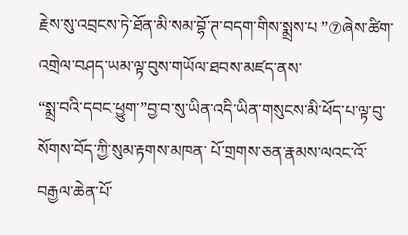རྗེས་སུ་འབྲངས་ཏེ་ཐོན་མི་སམ་བྷོ་ཊ་བདག་གིས་སྨྲས་པ ”⑦ཞེས་ཚིག་འགྲེལ་བཤད་ཡམ་ལྟ་བུས་གཡོལ་ཐབས་མཛད་ནས་
“སྨྲ་བའི་དབང་ཕྱུག་”བྱ་བ་སུ་ཡིན་འདི་ཡིན་གསུངས་མི་ཕོད་པ་ལྟ་བུ་སོགས་བོད་ཀྱི་སུམ་རྟགས་མཁན་ པོ་གྲགས་ཅན་རྣམས་ལའང་འོ་བརྒྱལ་ཆེན་པོ་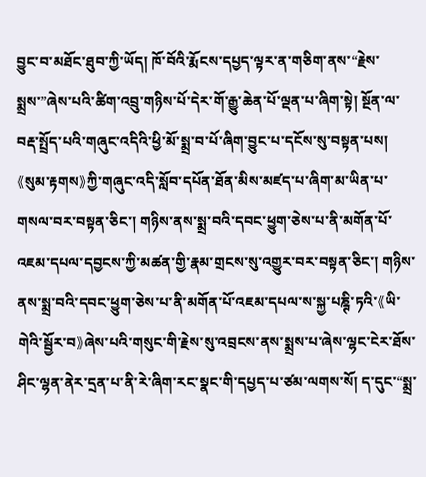བྱུང་བ་མཐོང་ཐུབ་ཀྱི་ཡོད། ཁོ་བོའི་རྨོངས་དཔྱད་ལྟར་ན་གཅིག་ནས་“རྗེས་སྨྲས་”ཞེས་པའི་ཚིག་འབྲུ་གཉིས་པོ་དེར་གོ་རྒྱུ་ཆེན་པོ་ལྡན་པ་ཞིག་སྟེ། སྔོན་ལ་བརྡ་སྤྲོད་པའི་གཞུང་འདིའི་ཕྱི་མོ་སྨྲ་བ་པོ་ཞིག་བྱུང་པ་དངོས་སུ་བསྟན་པས། 《སུམ་རྟགས》ཀྱི་གཞུང་འདི་སློབ་དཔོན་ཐོན་མིས་མཛད་པ་ཞིག་མ་ཡིན་པ་གསལ་བར་བསྟན་ཅིང་། གཉིས་ནས་སྨྲ་བའི་དབང་ཕྱུག་ཅེས་པ་ནི་མགོན་པོ་འཇམ་དཔལ་དབྱངས་ཀྱི་མཚན་གྱི་རྣམ་གྲངས་སུ་འགྱུར་བར་བསྟན་ཅིང་། གཉིས་ནས་སྨྲ་བའི་དབང་ཕྱུག་ཅེས་པ་ནི་མགོན་པོ་འཇམ་དཔལ་ས་སྐྱ་པཎྚི་ཏའི་《ཡི་གེའི་སྦྱོར་བ》ཞེས་པའི་གསུང་གི་རྗེས་སུ་འབྲངས་ནས་སྨྲས་པ་ཞེས་ལྷང་ངེར་ཐོས་ཤིང་ལྷན་ནེར་དྲན་པ་ནི་རེ་ཞིག་རང་སྣང་གི་དཔྱད་པ་ཙམ་ལགས་སོ། ད་དུང་“སྨྲ་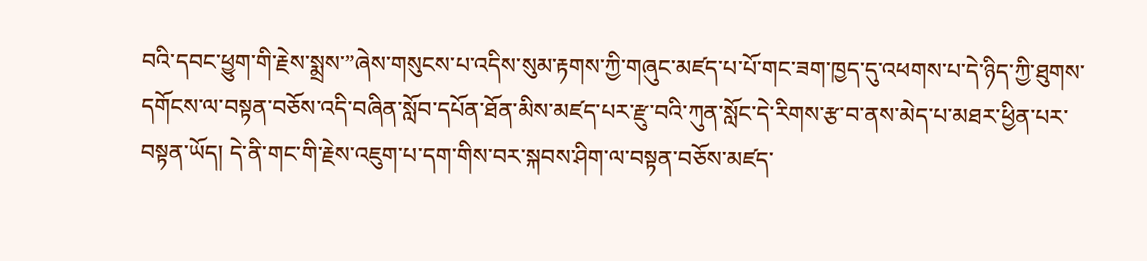བའི་དབང་ཕྱུག་གི་རྗེས་སྨྲས་”ཞེས་གསུངས་པ་འདིས་སུམ་རྟགས་ཀྱི་གཞུང་མཛད་པ་པོ་གང་ཟག་ཁྱད་དུ་འཕགས་པ་དེ་ཉིད་ཀྱི་ཐུགས་དགོངས་ལ་བསྟན་བཅོས་འདི་བཞིན་སློབ་དཔོན་ཐོན་མིས་མཛད་པར་རྫུ་བའི་ཀུན་སློང་དེ་རིགས་རྩ་བ་ནས་མེད་པ་མཐར་ཕྱིན་པར་བསྟན་ཡོད། དེ་ནི་གང་གི་རྗེས་འཇུག་པ་དག་གིས་བར་སྐབས་ཤིག་ལ་བསྟན་བཅོས་མཛད་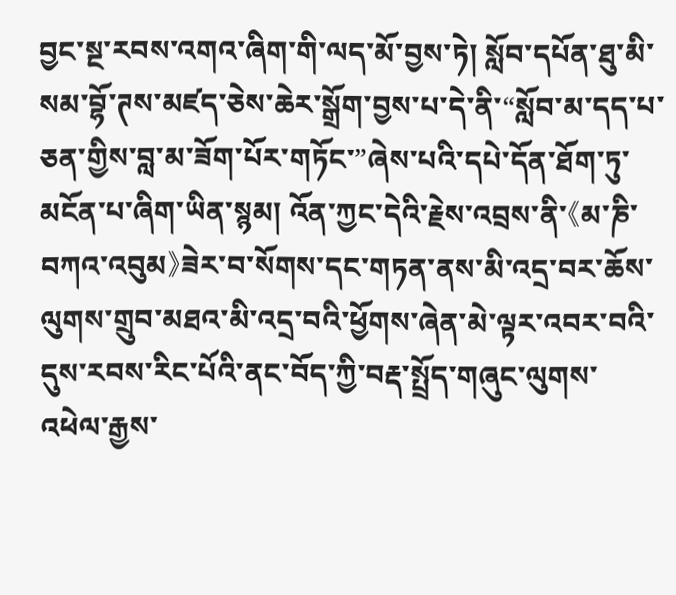བྱང་སྔ་རབས་འགའ་ཞིག་གི་ལད་མོ་བྱས་ཏེ། སློབ་དཔོན་ཐུ་མི་སམ་བྷོ་ཊས་མཛད་ཅེས་ཆེར་སྒྲོག་བྱས་པ་དེ་ནི་“སློབ་མ་དད་པ་ཅན་གྱིས་བླ་མ་ཟོག་པོར་གཏོང་”ཞེས་པའི་དཔེ་དོན་ཐོག་ཏུ་མངོན་པ་ཞིག་ཡིན་སྙམ། འོན་ཀྱང་དེའི་རྗེས་འབྲས་ནི་《མ་ཎི་བཀའ་འབུམ》ཟེར་བ་སོགས་དང་གཏན་ནས་མི་འདྲ་བར་ཆོས་ལུགས་གྲུབ་མཐའ་མི་འདྲ་བའི་ཕྱོགས་ཞེན་མེ་ལྟར་འབར་བའི་དུས་རབས་རིང་པོའི་ནང་བོད་ཀྱི་བརྡ་སྤྲོད་གཞུང་ལུགས་འཕེལ་རྒྱས་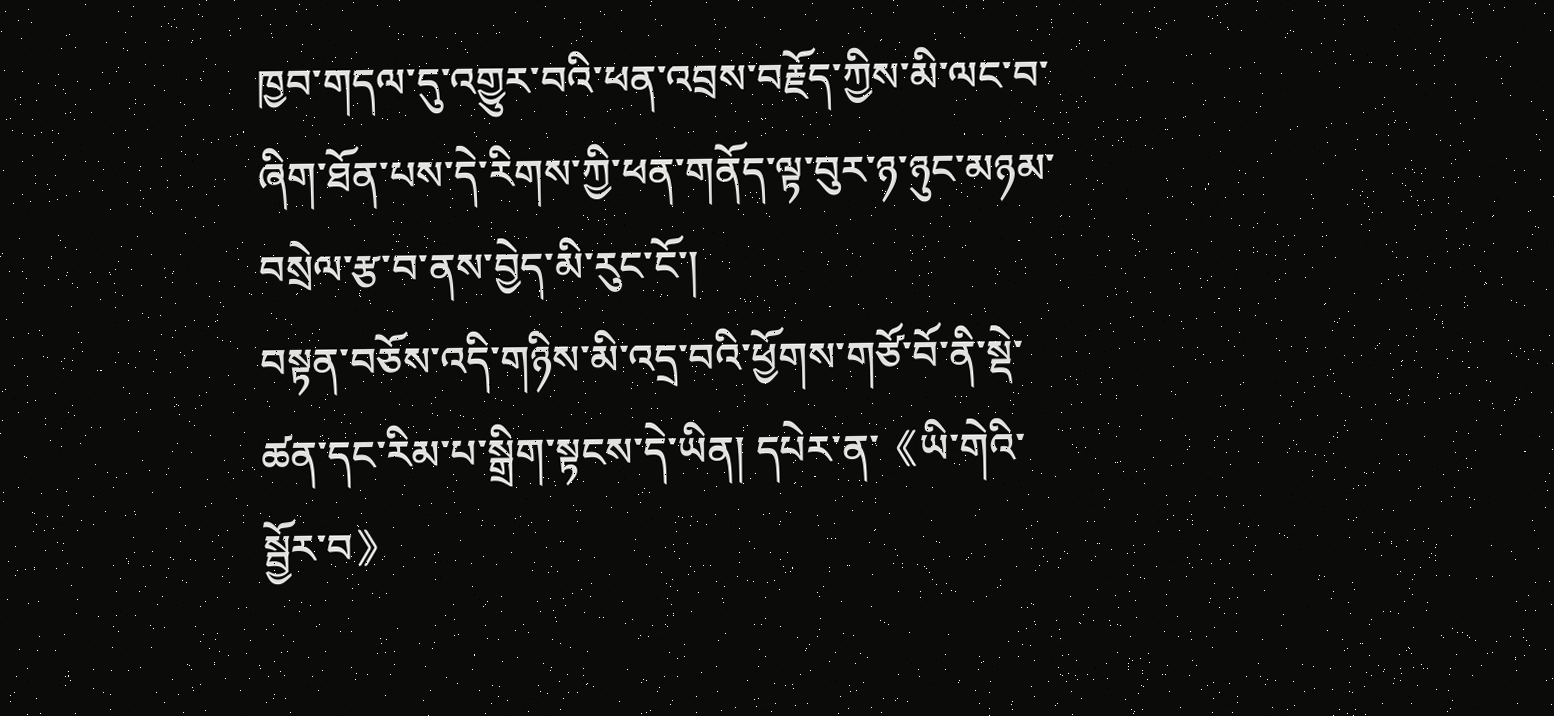ཁྱབ་གདལ་དུ་འགྱུར་བའི་ཕན་འབྲས་བརྗོད་ཀྱིས་མི་ལང་བ་ཞིག་ཐོན་པས་དེ་རིགས་ཀྱི་ཕན་གནོད་ལྟ་བུར་ཉ་ཉུང་མཉམ་བསྲེལ་རྩ་བ་ནས་བྱེད་མི་རུང་ངོ་།
བསྟན་བཅོས་འདི་གཉིས་མི་འདྲ་བའི་ཕྱོགས་གཙོ་བོ་ནི་སྡེ་ཚན་དང་རིམ་པ་སྒྲིག་སྟངས་དེ་ཡིན། དཔེར་ན་《ཡི་གེའི་སྦྱོར་བ》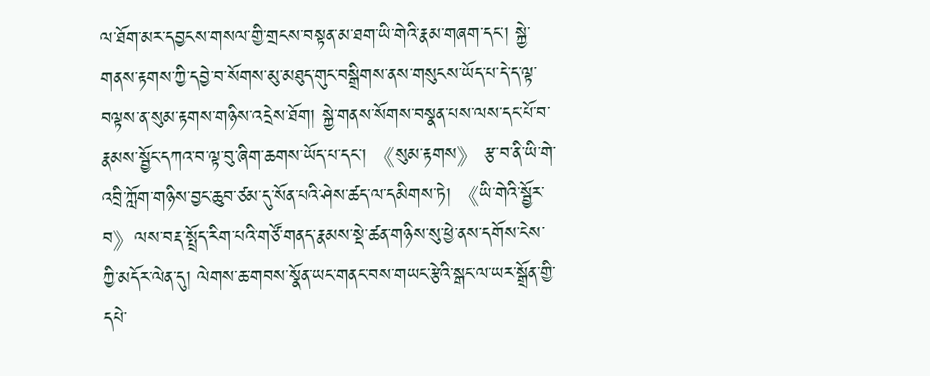ལ་ཐོག་མར་དབྱངས་གསལ་གྱི་གྲངས་བསྟན་མ་ཐག་ཡི་གེའི་རྣམ་གཞག་དང་། སྐྱེ་གནས་རྟགས་ཀྱི་དབྱེ་བ་སོགས་མུ་མཐུད་གུང་བསྒྲིགས་ནས་གསུངས་ཡོད་པ་དེ་ད་ལྟ་བལྟས་ན་སུམ་རྟགས་གཉིས་འདྲེས་ཐོག། སྐྱེ་གནས་སོགས་བསྣན་པས་ལས་དང་པོ་བ་རྣམས་སྦྱོང་དཀའ་བ་ལྟ་བུ་ཞིག་ཆགས་ཡོད་པ་དང་། 《སུམ་རྟགས》 རྩ་བ་ནི་ཡི་གེ་འབྲི་ཀློག་གཉིས་བྱང་ཆུབ་ཙམ་དུ་སོན་པའི་ཤེས་ཚད་ལ་དམིགས་ཏེ། 《ཡི་གེའི་སྦྱོར་བ》ལས་བརྡ་སྤྲོད་རིག་པའི་གཙོ་གནད་རྣམས་སྡེ་ཚན་གཉིས་སུ་ཕྱེ་ནས་དགོས་ངེས་ཀྱི་མདོར་ལེན་དུ། ལེགས་ཆ་གབས་སྣོན་ཡང་གནང་བས་གཡང་རྩེའི་སྒང་ལ་ཡར་སྒྲོན་གྱི་དཔེ་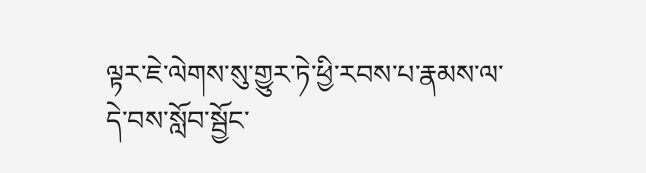ལྟར་ཇེ་ལེགས་སུ་གྱུར་ཏེ་ཕྱི་རབས་པ་རྣམས་ལ་དེ་བས་སློབ་སྦྱོང་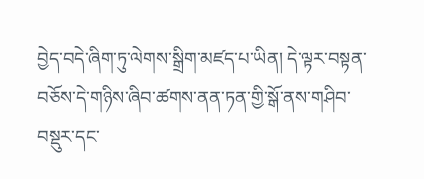བྱེད་བདེ་ཞིག་ཏུ་ལེགས་སྒྲིག་མཛད་པ་ཡིན། དེ་ལྟར་བསྟན་བཅོས་དེ་གཉིས་ཞིབ་ཚགས་ནན་ཏན་གྱི་སྒོ་ནས་གཤིབ་བསྡུར་དང་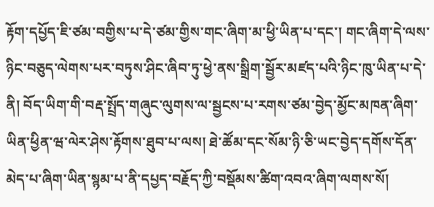རྟོག་དཔྱོད་ཇི་ཙམ་བགྱིས་པ་དེ་ཙམ་གྱིས་གང་ཞིག་མ་ཕྱི་ཡིན་པ་དང་། གང་ཞིག་དེ་ལས་ཉིང་བཅུད་ལེགས་པར་བཏུས་ཤིང་ཞིབ་ཏུ་ཕྱེ་ནས་སྒྲིག་སྦྱོར་མཛད་པའི་ཉིང་ཁུ་ཡིན་པ་དེ་ནི། བོད་ཡིག་གི་བརྡ་སྤྲོད་གཞུང་ལུགས་ལ་སྦྱངས་པ་རགས་ཙམ་བྱེད་མྱོང་མཁན་ཞིག་ཡིན་ཕྱིན་ཝ་ལེར་ཤེས་རྟོགས་ཐུབ་པ་ལས། ཐེ་ཚོམ་དང་སོམ་ཉི་ཅི་ཡང་བྱེད་དགོས་དོན་མེད་པ་ཞིག་ཡིན་སྙམ་པ་ནི་དཔྱད་བརྗོད་ཀྱི་བསྡོམས་ཚིག་འབའ་ཞིག་ལགས་སོ།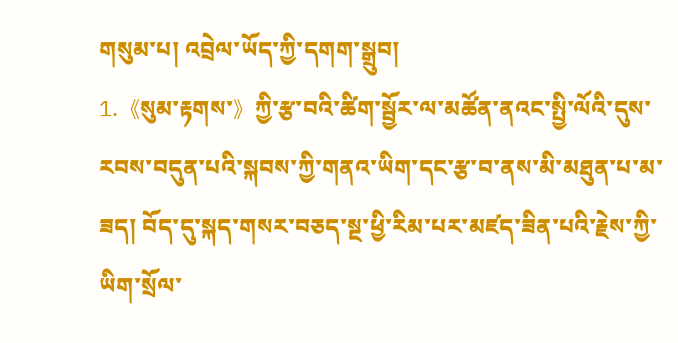གསུམ་པ། འབྲེལ་ཡོད་ཀྱི་དགག་སྒྲུབ།
1.《སུམ་རྟགས་》ཀྱི་རྩ་བའི་ཚིག་སྦྱོར་ལ་མཚོན་ནའང་སྤྱི་ལོའི་དུས་རབས་བདུན་པའི་སྐབས་ཀྱི་གནའ་ཡིག་དང་རྩ་བ་ནས་མི་མཐུན་པ་མ་ཟད། བོད་དུ་སྐད་གསར་བཅད་སྔ་ཕྱི་རིམ་པར་མཛད་ཟིན་པའི་རྗེས་ཀྱི་ཡིག་སྲོལ་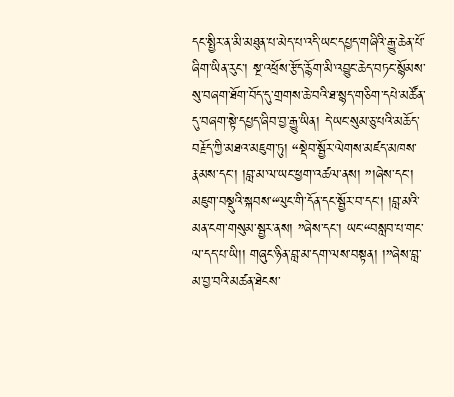དང་སྤྱིར་ན་མི་མཐུན་པ་མེད་པ་འདི་ཡང་དཔྱད་གཞིའི་རྒྱུ་ཆེན་པོ་ཞིག་ཡིན་རུང་། སྔ་འཕྲོས་རྩོད་རྙོག་མི་འབྱུང་ཆེད་བཏང་སྙོམས་སུ་བཞག་ཐོག་བོད་དུ་གྲགས་ཆེ་བའི་ཐ་སྙད་གཅིག་དཔེ་མཚོན་དུ་བཞག་སྟེ་དཔྱད་ཞིབ་བྱ་རྒྱུ་ཡིན། དེ་ཡང་སུམ་ཅུ་པའི་མཆོད་བརྗོད་ཀྱི་མཐའ་མཇུག་ཏུ། “སྡེབ་སྦྱོར་ལེགས་མཛད་མཁས་རྣམས་དང་། །བླ་མ་ལ་ཡང་ཕྱག་འཚལ་ནས། ”།ཞེས་དང་། མཇུག་བསྡུའི་སྐབས་“ལུང་གི་དོན་དང་སྦྱོར་བ་དང་། །བླ་མའི་མན་ངག་གསུམ་སྦྱར་ནས། ”ཞེས་དང་། ཡང་“བསླབ་པ་གང་ལ་དད་པ་ཡི།། གཞུང་ཉིན་བླ་མ་དག་ལས་བསྟན། །”ཞེས་བླ་མ་བྱ་བའི་མཚན་ཐེངས་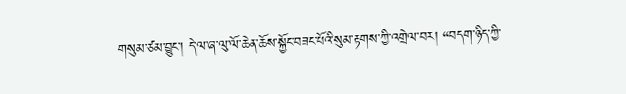གསུམ་ཙམ་བྱུང་། དེ་ལ་ཞ་ལུ་ལོ་ཆེན་ཆོས་སྐྱོང་བཟང་པོའི་སུམ་རྟགས་ཀྱི་འགྲེལ་བར། “བདག་ཉིད་ཀྱི་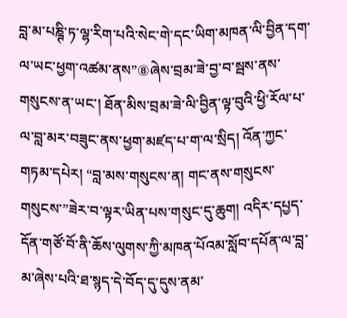བླ་མ་པཎྚི་ཏ་ལྷ་རིག་པའི་སེང་གེ་དང་ཡིག་མཁན་ལི་བྱིན་དག་ལ་ཡང་ཕྱག་འཚམ་ནས”⑧ཞེས་བྲམ་ཟེ་བྱ་བ་སྦས་ནས་གསུངས་ན་ཡང་། ཐོན་མིས་བྲམ་ཟེ་ལི་བྱིན་ལྟ་བུའི་ཕྱི་རོལ་པ་ལ་བླ་མར་བཟུང་ནས་ཕྱག་མཛད་པ་ག་ལ་སྲིད། འོན་ཀྱང་གཏམ་དཔེར། “བླ་མས་གསུངས་ན། གང་ནས་གསུངས་གསུངས་”ཟེར་བ་ལྟར་ཡིན་པས་གསུང་དུ་ཆུག། འདིར་དཔྱད་དོན་གཙོ་བོ་ནི་ཆོས་ལུགས་ཀྱི་མཁན་པོའམ་སློབ་དཔོན་ལ་བླ་མ་ཞེས་པའི་ཐ་སྙད་དེ་བོད་དུ་དུས་ནམ་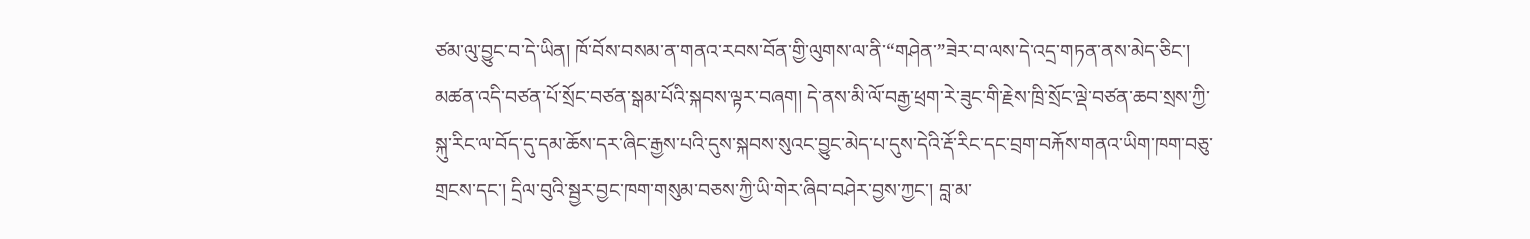ཙམ་ལུ་བྱུང་བ་དེ་ཡིན། ཁོ་བོས་བསམ་ན་གནའ་རབས་བོན་གྱི་ལུགས་ལ་ནི་“གཤེན་”ཟེར་བ་ལས་དེ་འདྲ་གཏན་ནས་མེད་ཅིང་། མཚན་འདི་བཙན་པོ་སྲོང་བཙན་སྒམ་པོའི་སྐབས་ལྟར་བཞག། དེ་ནས་མི་ལོ་བརྒྱ་ཕྲག་རེ་ཟུང་གི་རྗེས་ཁྲི་སྲོང་ལྡེ་བཙན་ཆབ་སྲས་ཀྱི་སྐུ་རིང་ལ་བོད་དུ་དམ་ཆོས་དར་ཞིང་རྒྱས་པའི་དུས་སྐབས་སུའང་བྱུང་མེད་པ་དུས་དེའི་རྡོ་རིང་དང་བྲག་བརྐོས་གནའ་ཡིག་ཁག་བཅུ་གྲངས་དང་། དྲིལ་བུའི་སྦྱར་བྱང་ཁག་གསུམ་བཅས་ཀྱི་ཡི་གེར་ཞིབ་བཤེར་བྱས་ཀྱང་། བླ་མ་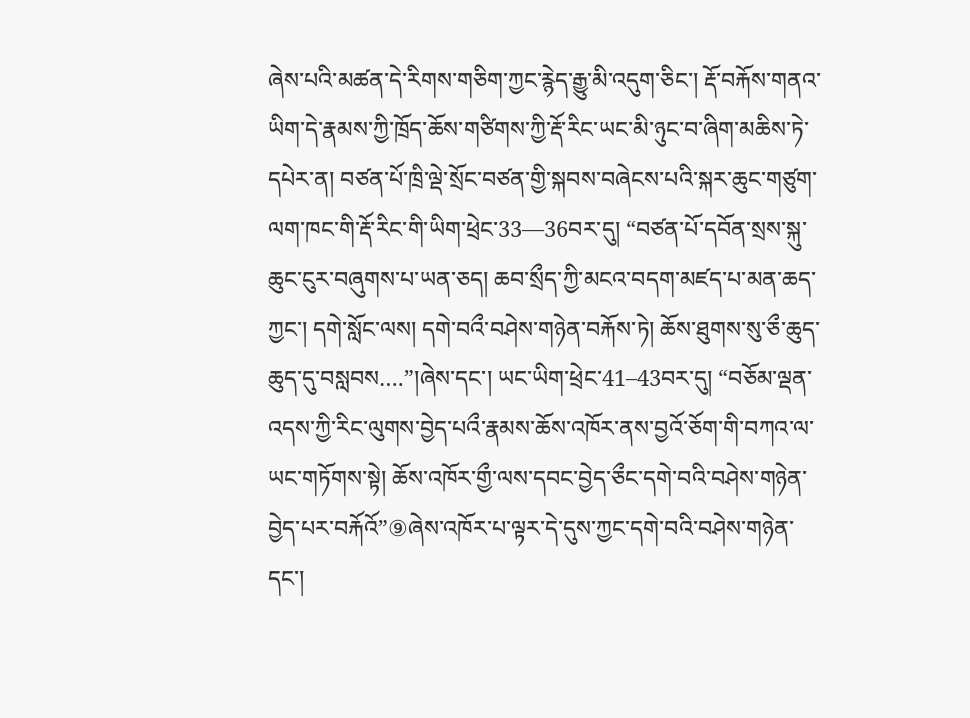ཞེས་པའི་མཚན་དེ་རིགས་གཅིག་ཀྱང་རྙེད་རྒྱུ་མི་འདུག་ཅིང་། རྡོ་བརྐོས་གནའ་ཡིག་དེ་རྣམས་ཀྱི་ཁྲོད་ཆོས་གཙིགས་ཀྱི་རྡོ་རིང་ཡང་མི་ཉུང་བ་ཞིག་མཆིས་ཏེ་དཔེར་ན། བཙན་པོ་ཁྲི་ལྡེ་སྲོང་བཙན་གྱི་སྐབས་བཞེངས་པའི་སྐར་ཆུང་གཙུག་ལག་ཁང་གི་རྡོ་རིང་གི་ཡིག་ཕྲེང་33—36བར་དུ། “བཙན་པོ་དབོན་སྲས་སྐུ་ཆུང་ངུར་བཞུགས་པ་ཡན་ཅད། ཆབ་སྲྀད་ཀྱི་མངའ་བདག་མཛད་པ་མན་ཆད་ཀྱང་། དགེ་སློང་ལས། དགེ་བའྀ་བཤེས་གཉེན་བརྐོས་ཏེ། ཆོས་ཐུགས་སུ་ཅྀ་ཆུད་ཆུད་དུ་བསླབས….”།ཞེས་དང་། ཡང་ཡིག་ཕྲེང་41–43བར་དུ། “བཅོམ་ལྡན་འདས་ཀྱི་རིང་ལུགས་བྱེད་པའྀ་རྣམས་ཆོས་འཁོར་ནས་བྱའོ་ཅོག་གི་བཀའ་ལ་ཡང་གཏོགས་སྟེ། ཆོས་འཁོར་གྱྀ་ལས་དབང་བྱེད་ཅྀང་དགེ་བའི་བཤེས་གཉེན་བྱེད་པར་བརྐོའོ”⑨ཞེས་འཁོར་པ་ལྟར་དེ་དུས་ཀྱང་དགེ་བའི་བཤེས་གཉེན་དང་།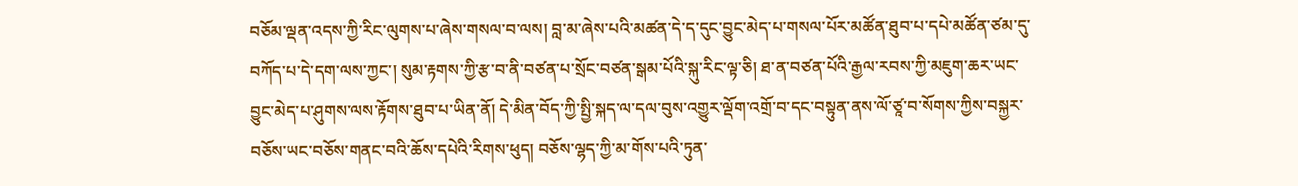བཅོམ་ལྡན་འདས་ཀྱི་རིང་ལུགས་པ་ཞེས་གསལ་བ་ལས། བླ་མ་ཞེས་པའི་མཚན་དེ་ད་དུང་བྱུང་མེད་པ་གསལ་པོར་མཚོན་ཐུབ་པ་དཔེ་མཚོན་ཙམ་དུ་བཀོད་པ་དེ་དག་ལས་ཀྱང་། སུམ་རྟགས་ཀྱི་རྩ་བ་ནི་བཙན་པ་སྲོང་བཙན་སྒམ་པོའི་སྐུ་རིང་ལྟ་ཅི། ཐ་ན་བཙན་པོའི་རྒྱལ་རབས་ཀྱི་མཇུག་ཆར་ཡང་བྱུང་མེད་པ་ཤུགས་ལས་རྟོགས་ཐུབ་པ་ཡིན་ནོ། དེ་མིན་བོད་ཀྱི་སྤྱི་སྐད་ལ་དལ་བུས་འགྱུར་ལྡོག་འགྲོ་བ་དང་བསྟུན་ནས་ལོ་ཙཱ་བ་སོགས་ཀྱིས་བསྐྱར་བཅོས་ཡང་བཅོས་གནང་བའི་ཆོས་དཔེའི་རིགས་ཕུད། བཅོས་ལྷད་ཀྱི་མ་གོས་པའི་ཏུན་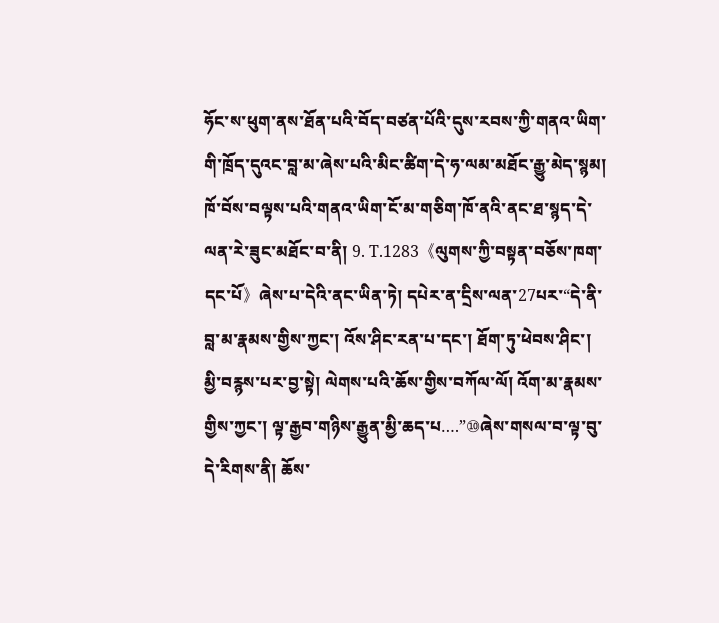ཧོང་ས་ཕུག་ནས་ཐོན་པའི་བོད་བཙན་པོའི་དུས་རབས་ཀྱི་གནའ་ཡིག་གི་ཁྲོད་དུའང་བླ་མ་ཞེས་པའི་མིང་ཚིག་དེ་ཧ་ལམ་མཐོང་རྒྱུ་མེད་སྙམ། ཁོ་བོས་བལྟས་པའི་གནའ་ཡིག་ངོ་མ་གཅིག་ཁོ་ནའི་ནང་ཐ་སྙད་དེ་ལན་རེ་ཟུང་མཐོང་བ་ནི། 9. T.1283《ལུགས་ཀྱི་བསྟན་བཅོས་ཁག་དང་པོ》ཞེས་པ་དེའི་ནང་ཡིན་ཏེ། དཔེར་ན་དྲིས་ལན་27པར་“དེ་ནི་བླ་མ་རྣམས་གྱིས་ཀྱང་། འོས་ཤིང་རན་པ་དང་། ཐོག་ཏུ་ཕེབས་ཤིང་། མྱི་བརྙས་པར་བྱ་སྟེ། ལེགས་པའི་ཆོས་གྱིས་བཀོལ་ལོ། འོག་མ་རྣམས་གྱིས་ཀྱང་། ལྟ་རྒྱབ་གཉིས་རྒྱུན་མྱི་ཆད་པ….”⑩ཞེས་གསལ་བ་ལྟ་བུ་དེ་རིགས་ནི། ཆོས་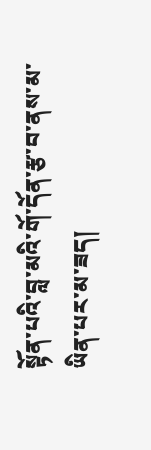སྟོན་པའི་བླ་མའི་གོ་དོན་རྩ་བ་ནས་མ་ཡིན་པར་མ་ཟད།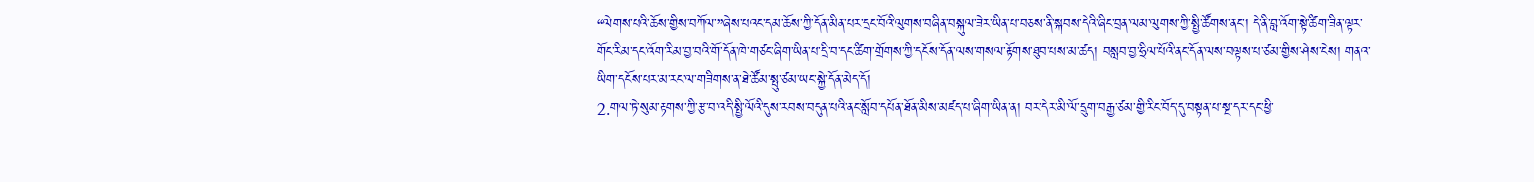“ལེགས་པའི་ཆོས་གྱིས་བཀོལ་”ཞེས་པའང་དམ་ཆོས་ཀྱི་དོན་མིན་པར་དྲང་བོའི་ལུགས་བཞིན་བསྐུལ་ཟེར་ཡིན་པ་བཅས་ནི་སྐབས་དེའི་ཞིང་བྲན་ལམ་ལུགས་ཀྱི་སྤྱི་ཚོགས་ནང་། དེ་ནི་བླ་འོག་སྟེ་ཚིག་ཟིན་ལྟར་གོང་རིམ་དང་འོག་རིམ་བྱ་བའི་གོ་དོན་ཁེ་གཙང་ཞིག་ཡིན་པ་དྲི་བ་དང་ཚིག་གྲོགས་ཀྱི་དངོས་དོན་ལས་གསལ་རྟོགས་ཐུབ་པས་མ་ཚད། བསླབ་བྱ་ཧྲིལ་པོའི་ནང་དོན་ལས་བལྟས་པ་ཙམ་གྱིས་ཤེས་ངེས། གནའ་ཡིག་དངོས་པར་མ་རང་ལ་གཟིགས་ན་ཐེ་ཚོམ་སྤུ་ཙམ་ཡང་སྐྱེ་དོན་མེད་དོ།
2.གལ་ཏེ་སུམ་རྟགས་ཀྱི་རྩ་བ་འདི་སྤྱི་ལོའི་དུས་རབས་བདུན་པའི་ནང་སློབ་དཔོན་ཐོན་མིས་མཛད་པ་ཞིག་ཡིན་ན། བར་དེར་མི་ལོ་དྲུག་བརྒྱ་ཙམ་གྱི་རིང་བོད་དུ་བསྟན་པ་སྔ་དར་དང་ཕྱི་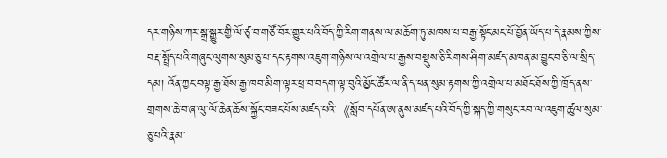དར་གཉིས་ཀར་སྒྲ་སྒྱུར་གྱི་ལོ་ཙྭ་བ་གཙོ་བོར་གྱུར་པའི་བོད་ཀྱི་རིག་གནས་ལ་མཆོག་ཏུ་མཁས་པ་བརྒྱ་སྟོང་མང་པོ་བྱོན་ཡོད་པ་དེ་རྣམས་ཀྱིས་བརྡ་སྤྲོད་པའི་གཞུང་ལུགས་སུམ་ཅུ་པ་དང་རྟགས་འཇུག་གཉིས་ལ་འགྲེལ་པ་རྒྱས་བསྡུས་ཅི་རིགས་ཤིག་མཛད་མཁན་མ་བྱུང་བ་ཅི་ལ་སྲིད་དམ། འོན་ཀྱང་བལྟ་རྒྱ་ཐོས་རྒྱ་ཁབ་མིག་ལྟར་ཕྲ་བ་བདག་ལྟ་བུའི་མྱོང་ཚོར་ལ་ནི་ད་ཕན་སུམ་རྟགས་ཀྱི་འགྲེལ་པ་མཐོང་ཐོས་ཀྱི་ཁྲོད་ནས་གྲགས་ཆེ་བ་ཞ་ལུ་ལོ་ཆེན་ཆོས་སྐྱོང་བཟང་པོས་མཛད་པའི་《སློབ་དཔོན་ཨ་ནུས་མཛད་པའི་བོད་ཀྱི་སྐད་ཀྱི་གསུང་རབ་ལ་འཇུག་ཚུལ་སུམ་ཅུ་པའི་རྣམ་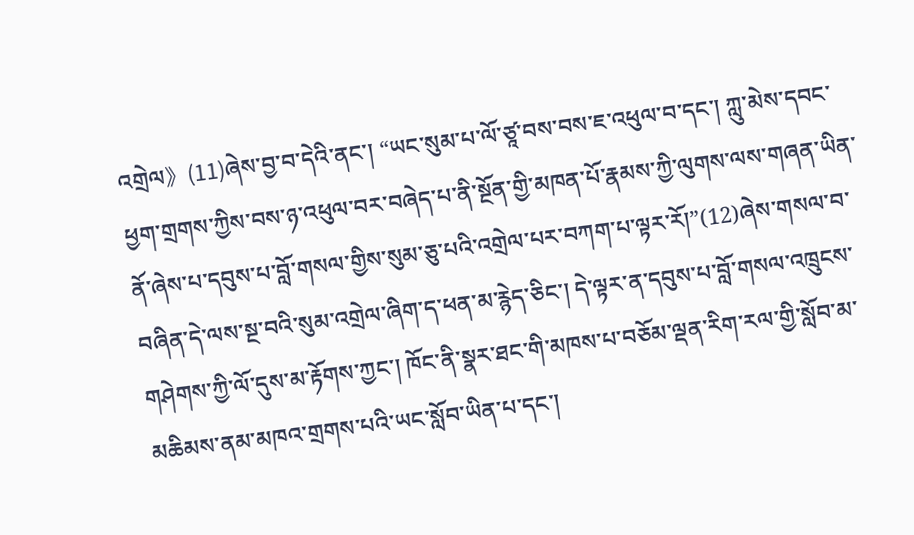འགྲེལ》(11)ཞེས་བྱ་བ་དེའི་ནང་། “ཡང་སུམ་པ་ལོ་ཙཱ་བས་བས་ཇ་འཕུལ་བ་དང་། ཀླུ་མེས་དབང་ཕྱག་གྲགས་ཀྱིས་བས་ཉ་འཕུལ་བར་བཞེད་པ་ནི་སྔོན་གྱི་མཁན་པོ་རྣམས་ཀྱི་ལུགས་ལས་གཞན་ཡིན་ནོ་ཞེས་པ་དབུས་པ་བློ་གསལ་གྱིས་སུམ་ཅུ་པའི་འགྲེལ་པར་བཀག་པ་ལྟར་རོ།”(12)ཞེས་གསལ་བ་བཞིན་དེ་ལས་སྔ་བའི་སུམ་འགྲེལ་ཞིག་ད་ཕན་མ་རྙེད་ཅིང་། དེ་ལྟར་ན་དབུས་པ་བློ་གསལ་འཁྲུངས་གཤེགས་ཀྱི་ལོ་དུས་མ་རྟོགས་ཀྱང་། ཁོང་ནི་སྣར་ཐང་གི་མཁས་པ་བཅོམ་ལྡན་རིག་རལ་གྱི་སློབ་མ་མཆིམས་ནམ་མཁའ་གྲགས་པའི་ཡང་སློབ་ཡིན་པ་དང་།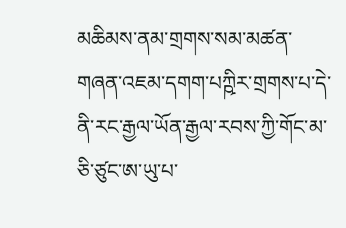མཆིམས་ནམ་གྲགས་སམ་མཚན་གཞན་འཇམ་དགག་པཀྵིར་གྲགས་པ་དེ་ནི་རང་རྒྱལ་ཡོན་རྒྱལ་རབས་ཀྱི་གོང་མ་ཅི་ཙུང་ཨ་ཡུ་པ་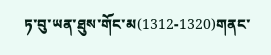ཏ་བུ་ཡན་ཐུས་གོང་མ(1312-1320)གནང་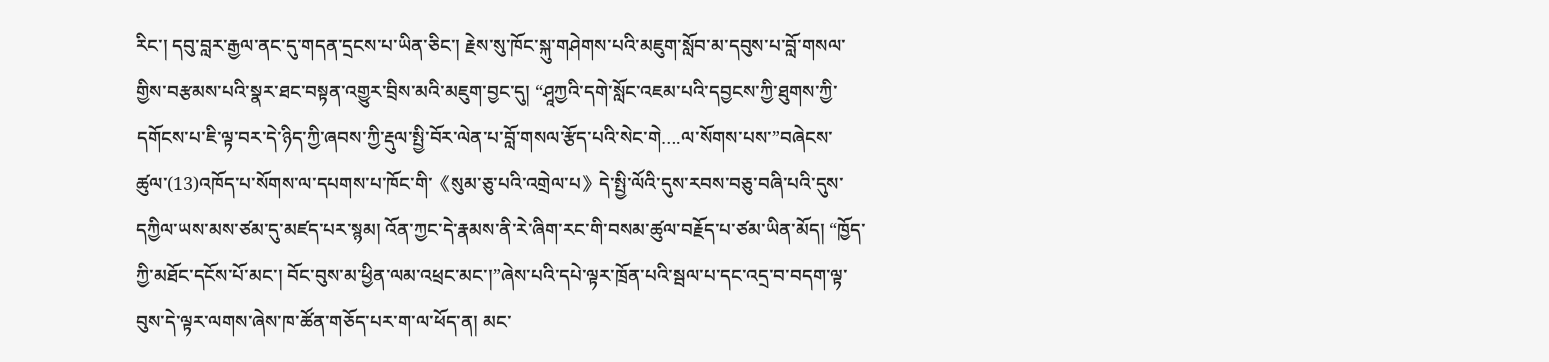རིང་། དབུ་བླར་རྒྱལ་ནང་དུ་གདན་དྲངས་པ་ཡིན་ཅིང་། རྗེས་སུ་ཁོང་སྐུ་གཤེགས་པའི་མཇུག་སློབ་མ་དབུས་པ་བློ་གསལ་གྱིས་བརྩམས་པའི་སྣར་ཐང་བསྟན་འགྱུར་བྲིས་མའི་མཇུག་བྱང་དུ། “ཤཱཀྱའི་དགེ་སློང་འཇམ་པའི་དབྱངས་ཀྱི་ཐུགས་ཀྱི་དགོངས་པ་ཇི་ལྟ་བར་དེ་ཉིད་ཀྱི་ཞབས་ཀྱི་རྡུལ་སྤྱི་བོར་ལེན་པ་བློ་གསལ་རྩོད་པའི་སེང་གེ….ལ་སོགས་པས་”བཞེངས་ཚུལ་(13)འཁོད་པ་སོགས་ལ་དཔགས་པ་ཁོང་གི་《སུམ་ཅུ་པའི་འགྲེལ་པ》དེ་སྤྱི་ལོའི་དུས་རབས་བཅུ་བཞི་པའི་དུས་དཀྱིལ་ཡས་མས་ཙམ་དུ་མཛད་པར་སྙམ། འོན་ཀྱང་དེ་རྣམས་ནི་རེ་ཞིག་རང་གི་བསམ་ཚུལ་བརྗོད་པ་ཙམ་ཡིན་མོད། “ཁྱོད་ཀྱི་མཐོང་དངོས་པོ་མང་། བོང་བུས་མ་ཕྱིན་ལམ་འཕྲང་མང་།”ཞེས་པའི་དཔེ་ལྟར་ཁྲོན་པའི་སྦལ་པ་དང་འདྲ་བ་བདག་ལྟ་བུས་དེ་ལྟར་ལགས་ཞེས་ཁ་ཚོན་གཅོད་པར་ག་ལ་ཕོད་ན། མང་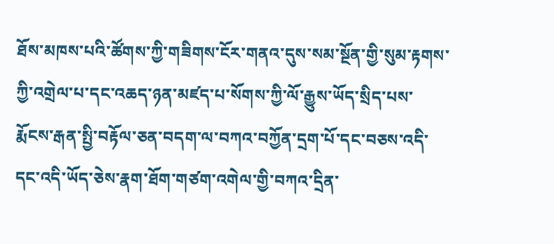ཐོས་མཁས་པའི་ཚོགས་ཀྱི་གཟིགས་ངོར་གནའ་དུས་སམ་སྔོན་གྱི་སུམ་རྟགས་ཀྱི་འགྲེལ་པ་དང་འཆད་ཉན་མཛད་པ་སོགས་ཀྱི་ལོ་རྒྱུས་ཡོད་སྲིད་པས་རྨོངས་རྒན་སྤྱི་བརྟོལ་ཅན་བདག་ལ་བཀའ་བཀྱོན་དྲག་པོ་དང་བཅས་འདི་དང་འདི་ཡོད་ཅེས་རྣག་ཐོག་གཙག་འགེལ་གྱི་བཀའ་དྲིན་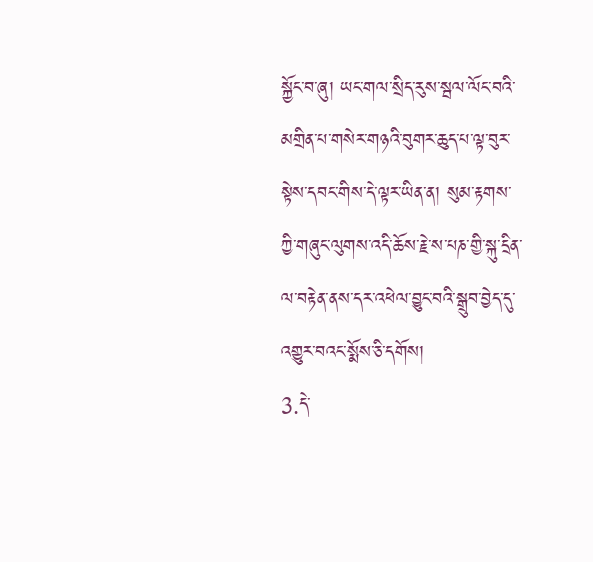སྐྱོང་བ་ཞུ། ཡང་གལ་སྲིད་རུས་སྦལ་ལོང་བའི་མགྲིན་པ་གསེར་གཉའི་བུགར་ཆུད་པ་ལྟ་བུར་སྟེས་དབང་གིས་དེ་ལྟར་ཡིན་ན། སུམ་རྟགས་ཀྱི་གཞུང་ལུགས་འདི་ཆོས་རྗེ་ས་པཎ་གྱི་སྐུ་དྲིན་ལ་བརྟེན་ནས་དར་འཕེལ་བྱུང་བའི་སྒྲུབ་བྱེད་དུ་འགྱུར་བའང་སྨོས་ཅི་དགོས།
3.དེ་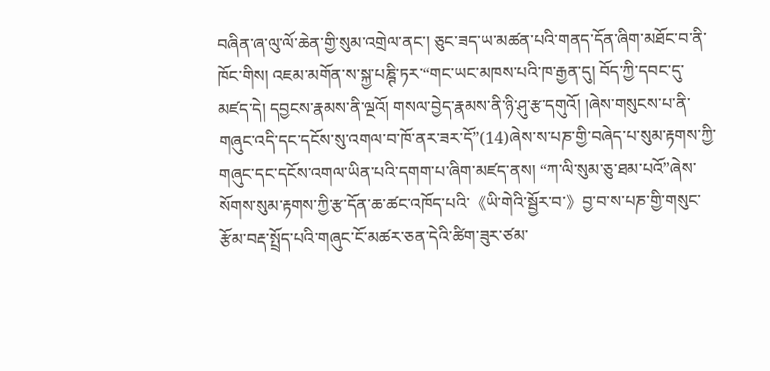བཞིན་ཞ་ལུ་ལོ་ཆེན་གྱི་སུམ་འགྲེལ་ནང་། ཅུང་ཟད་ཡ་མཚན་པའི་གནད་དོན་ཞིག་མཐོང་བ་ནི་ཁོང་གིས། འཇམ་མགོན་ས་སྐྱ་པཎྚི་ཏར་“གང་ཡང་མཁས་པའི་ཁ་རྒྱན་དུ། བོད་ཀྱི་དབང་དུ་མཛད་དེ། དབྱངས་རྣམས་ནི་ལྔའོ། གསལ་བྱེད་རྣམས་ནི་ཉི་ཤུ་རྩ་དགུའོ། །ཞེས་གསུངས་པ་ནི་གཞུང་འདི་དང་དངོས་སུ་འགལ་བ་ཁོ་ནར་ཟར་དོ”(14)ཞེས་ས་པཎ་གྱི་བཞེད་པ་སུམ་རྟགས་ཀྱི་གཞུང་དང་དངོས་འགལ་ཡིན་པའི་དགག་པ་ཞིག་མཛད་ནས། “ཀ་ལི་སུམ་ཅུ་ཐམ་པའོ”ཞེས་སོགས་སུམ་རྟགས་ཀྱི་རྩ་དོན་ཆ་ཚང་འཁོད་པའི་《ཡི་གེའི་སྦྱོར་བ་》བྱ་བ་ས་པཎ་གྱི་གསུང་རྩོམ་བརྡ་སྤྲོད་པའི་གཞུང་ངོ་མཚར་ཅན་དེའི་ཚིག་ཟུར་ཙམ་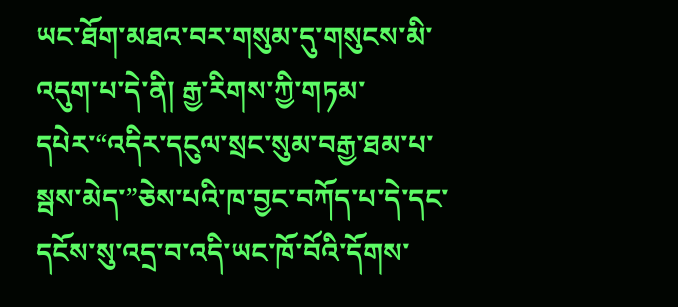ཡང་ཐོག་མཐའ་བར་གསུམ་དུ་གསུངས་མི་འདུག་པ་དེ་ནི། རྒྱ་རིགས་ཀྱི་གཏམ་དཔེར་“འདིར་དངུལ་སྲང་སུམ་བརྒྱ་ཐམ་པ་སྦས་མེད་”ཅེས་པའི་ཁ་བྱང་བཀོད་པ་དེ་དང་དངོས་སུ་འདྲ་བ་འདི་ཡང་ཁོ་བོའི་དོགས་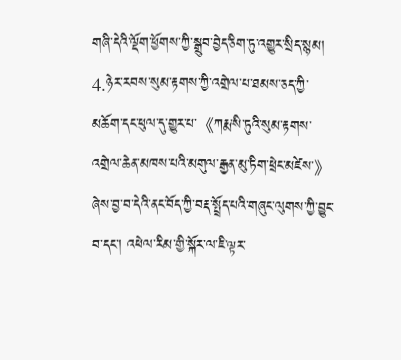གཞི་དེའི་ལྡོག་ཕྱོགས་ཀྱི་སྒྲུབ་བྱེད་ཅིག་ཏུ་འགྱུར་སྲིད་སྙམ།
4.ཉེར་རབས་སུམ་རྟགས་ཀྱི་འགྲེལ་པ་ཐམས་ཅད་ཀྱི་མཆོག་དང་ཕུལ་དུ་གྱུར་པ་《ཀརྨ་སི་ཏུའི་སུམ་རྟགས་འགྲེལ་ཆེན་མཁས་པའི་མགུལ་རྒྱན་མུ་ཏིག་ཕྲེང་མཛེས་》ཞེས་བྱ་བ་དེའི་ནང་བོད་ཀྱི་བརྡ་སྤྲོད་པའི་གཞུང་ལུགས་ཀྱི་བྱུང་བ་དང་། འཕེལ་རིམ་གྱི་སྐོར་ལ་ཇི་ལྟར་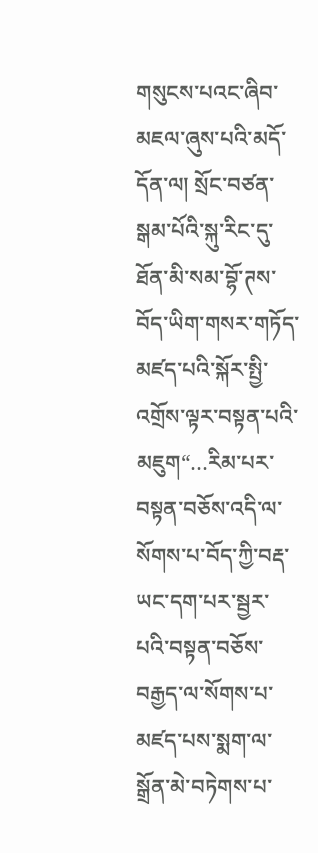གསུངས་པའང་ཞིབ་མཇལ་ཞུས་པའི་མདོ་དོན་ལ། སྲོང་བཙན་སྒམ་པོའི་སྐུ་རིང་དུ་ཐོན་མི་སམ་བྷོ་ཊས་བོད་ཡིག་གསར་གཏོད་མཛད་པའི་སྐོར་སྤྱི་འགྲོས་ལྟར་བསྟན་པའི་མཇུག“…རིམ་པར་བསྟན་བཅོས་འདི་ལ་སོགས་པ་བོད་ཀྱི་བརྡ་ཡང་དག་པར་སྦྱར་པའི་བསྟན་བཅོས་བརྒྱད་ལ་སོགས་པ་མཛད་པས་སྨག་ལ་སྒྲོན་མེ་བཏེགས་པ་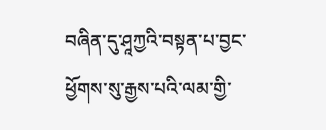བཞིན་དུ་ཤཱཀྱའི་བསྟན་པ་བྱང་ཕྱོགས་སུ་རྒྱས་པའི་ལམ་གྱི་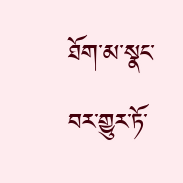ཐོག་མ་སྣང་བར་གྱུར་ཏོ་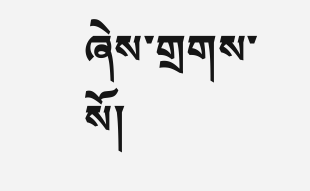ཞེས་གྲགས་སོ།